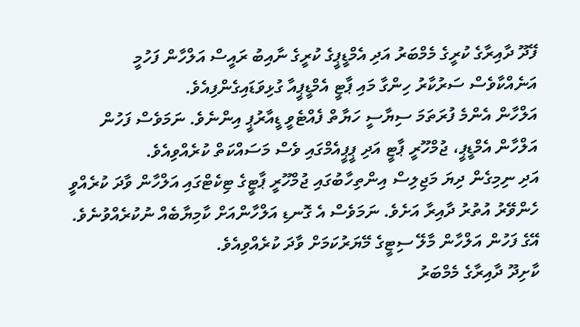ފޭދޫ ދާއިރާގެ ކުރީގެ މެމްބަރު އަދި އެމްޑީޕީގެ ކުރީގެ ނާއިބު ރައީސް އަލްހާން ފަހުމީ އަނެއްކާވެސް ސަރުކާރު ހިންގާ މައި ޕާޓީ އެމްޑީޕީއާ ގުޅިވަޑައިގެންފިއެވެ.
އަލްހާން އެންމެ ފުރަތަމަ ސިޔާސީ ހަޔާތް ފެއްޓެވީ ޑީއާރުޕީ އިންނެވެ. ނަމަވެސް ފަހުން އަލްހާން އެމްޑީޕީ، ޖުމްހޫރީ ޕާޓީ އަދި ޕީޕީއެމްގައި ވެސް މަސައްކަތް ކުރެއްވިއެވެ.
އަދި ނިމިގެން ދިޔަ މަޖިލިސް އިންތިހާބުގައި ޖުމްހޫރީ ޕާޓީގެ ޓިކެޓްގައި އަލްހާން ވާދަ ކުރެއްވީ ހެންވޭރު އުތުރު ދާއިރާ އަށެވެ. ނަމަވެސް އެ ގޮނޑި އަލްހާންއަށް ކާމިޔާބެއް ނުކުރެއްވުނެވެ.
އޭގެ ފަހުން އަލްހާން މާލޭ ސިޓީގެ މޭޔަރުކަމަށް ވާދަ ކުރެއްވިއެވެ.
ކާށިދޫ ދާއިރާގެ މެމްބަރު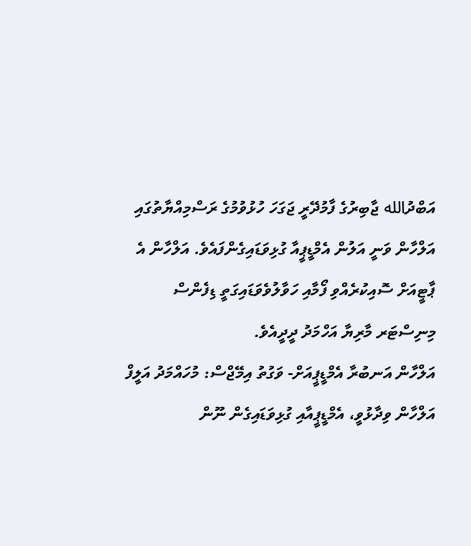އަބްދުالله ޖާބިރުގެ ފާމުދޭރީ ޖަގަހަ ހުޅުވުމުގެ ރަސްމިއްޔާތުގައި އަލްހާން ވަނީ އަލުން އެމްޑީޕީއާ ގުޅިވަޑައިގެންފައެވެ. އަލްހާން އެ ޕާޓީއަށް ސޮއިކުރެއްވި ފޯމާއި ހަވާލުވެވަޑައިގަތީ ޑިފެންސް މިނިސްޓަރ މާރިޔާ އަހްމަދު ދީދީއެވެ.
އަލްހާން އަނބުރާ އެމްޑީޕީއަށް- ވަގުތު އިމޭޖްސް: މުހައްމަދު އަލީފް
އަލްހާން ވިދާޅުވީ، އެމްޑީޕީއާއި ގުޅިވަޑައިގެން ނޫން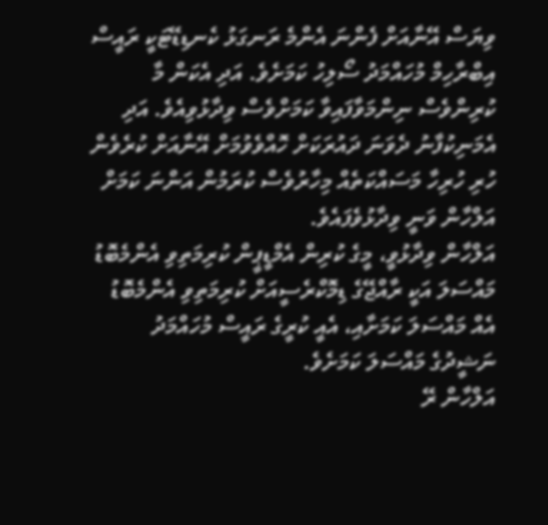ވިޔަސް އޭނާއަށް ފެންނަ އެންމެ ރަނގަޅު ކެނޑިޑޭޓަކީ ރައީސް އިބްރާހިމް މުހައްމަދު ސޯލިހު ކަމަށެވެ. އަދި އެކަން މާ ކުރިންވެސް ނިންމަވާފައިވާ ކަމަށްވެސް ވިދާޅުވިއެވެ. އަދި އެމަނިކުފާނު ދެވަނަ ދައުރަކަށް ހޮއްވެވުމަށް އޭނާއަށް ކުރެވެން ހުރި ހުރިހާ މަސައްކަތެއް މިހާރުވެސް ކުރަމުން އަންނަ ކަމަށް އަލްހާން ވަނީ ވިދާޅުވެފައެވެ.
އަލްހާން ވިދާޅުވީ، މީގެ ކުރިން އެމްޑީޕީން ކުރިމަތިވި އެންމެބޮޑު މައްސަލަ އަކީ ރާއްޖޭގެ ޑިމޮކްރެސީއަށް ކުރިމަތިވި އެންމެބޮޑު އެއް މައްސަލަ ކަމަށާއި، އެއީ ކުރީގެ ރައީސް މުހައްމަދު ނަޝީދުގެ މައްސަލަ ކަމަށެވެ.
އަލްހާން ރޭ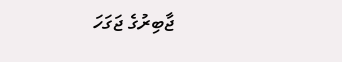ޖާބިރުގެ ޖަގަހަ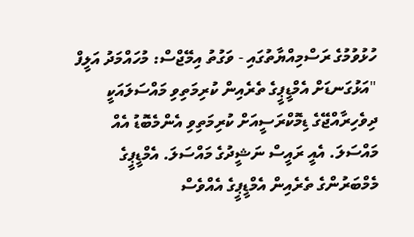ހުޅުވުމުގެ ރަސްމިއްޔާތުގައި - ވަގުތު އިމޭޖްސް: މުހައްމަދު އަލީފް
"އަޅުގަނޑަށް އެމްޑީޕީގެ ތެރެއިން ކުރިމަތިވި މައްސަލައަކީ ދިވެހިރާއްޖޭގެ ޑިމޮކްރަސީއަށް ކުރިމަތިވި އެންމެބޮޑު އެއް މައްސަލަ. އެއީ ރައީސް ނަޝީދުގެ މައްސަލަ. އެމްޑީޕީގެ މެމްބަރުންގެ ތެރެއިން އެމްޑީޕީގެ އެއްވެސް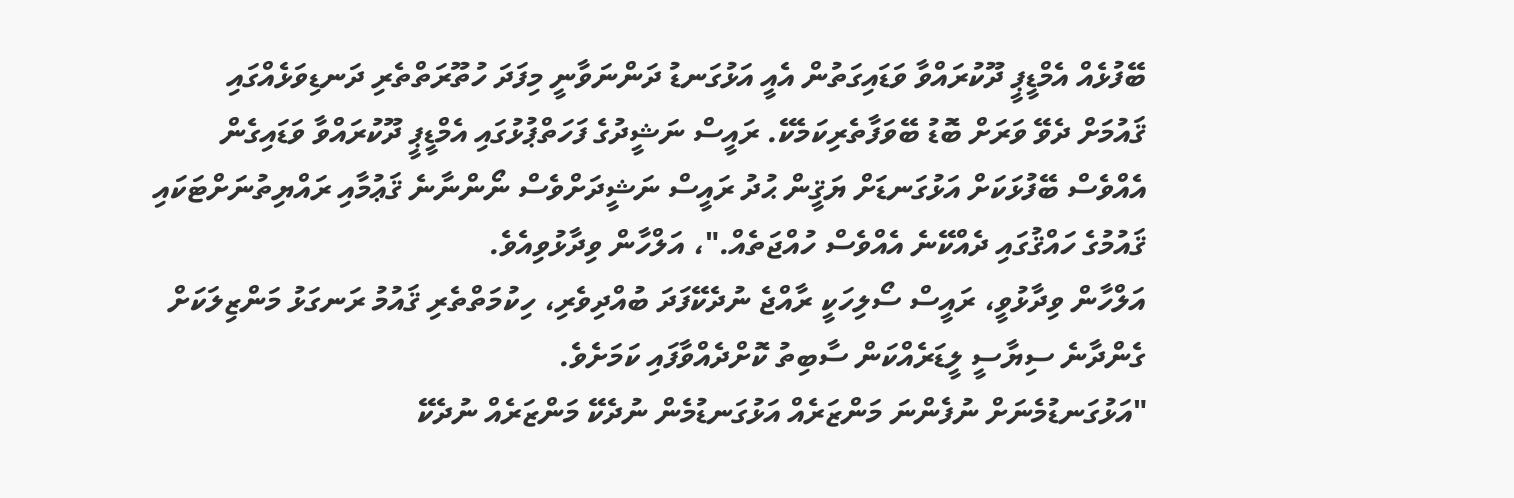ބޭފުޅެއް އެމްޑީޕީ ދޫކުރައްވާ ވަޑައިގަތުން އެއީ އަޅުގަނޑު ދަންނަވާނީ މިފަދަ ހުތޫރަތްތެރި ދަނޑިވަޅެއްގައި ޤައުމަށް ދެވޭ ވަރަށް ބޮޑު ބޭވަފާތެރިކަމެކޭ. ރައީސް ނަޝީދުގެ ފަހަތްޕުޅުގައި އެމްޑީޕީ ދޫކުރައްވާ ވަޑައިގެން އެއްވެސް ބޭފުޅަކަށް އަޅުގަނޑަށް ޔަޤީން ޙުދު ރައީސް ނަޝީދަށްވެސް ނޯންނާނެ ޤަޢުމާއި ރައްޔިތުނަށްޓަކައި ޤައުމުގެ ހައްޤުގައި ދެއްކޭނެ އެއްވެސް ހުއްޖަތެއް."، އަލްހާން ވިދާޅުވިއެވެ.
އަލްހާން ވިދާޅުވީ، ރައީސް ސޯލިހަކީ ރާއްޖެ ނުދެކޭފަދަ ބުއްދިވެރި، ހިކުމަތްތެރި ޤައުމު ރަނގަޅު މަންޒިލަކަށް ގެންދާނެ ސިޔާސީ ލީޑަރެއްކަން ސާބިތު ކޮށްދެއްވާފައި ކަމަށެވެ.
"އަޅުގަނޑުމެނަށް ނުފެންނަ މަންޒަރެއް އަޅުގަނޑުމެން ނުދެކޭ މަންޒަރެއް ނުދެކޭ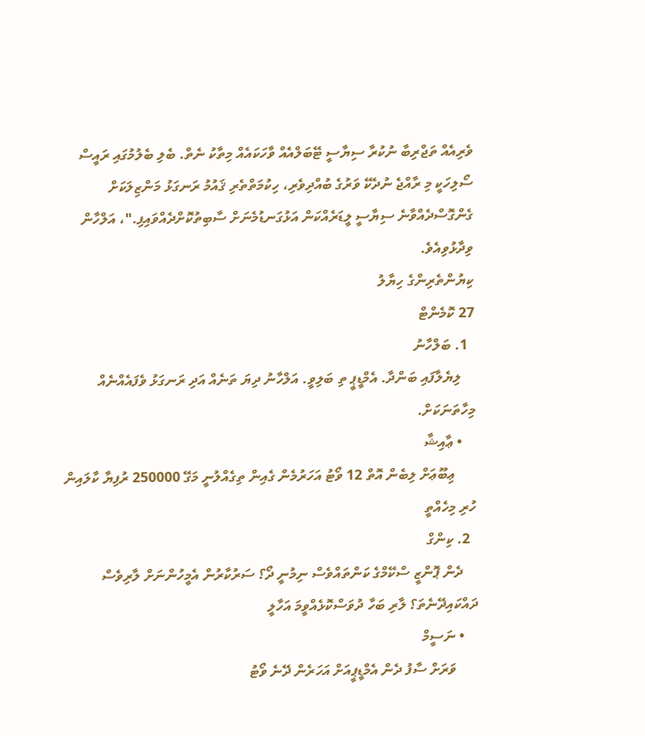ވެރިއެއް ތަޖްރިބާ ނުކުރާ ސިޔާސީ ޓޭބަލްއެއް ވާހަކައެއް މިތާކު ނެތް. ބެލި ބެލުމުގައި ރައީސް ސޯލިހަކީ މި ރާއްޖެ ނުދެކޭ ވަރުގެ ބުއްދިވެރި، ހިކުމަތްތެރި ޤައުމު ރަނގަޅު މަންޒިލަކަށް ގެންގޮސްދެއްވާނެ ސިޔާސީ ލީޑަރެއްކަން އަޅުގަނޑުމެނަށް ސާބިތުކޮށްދެއްވައިފި."، އަލްހާން ވިދާޅުވިއެވެ.
ކިޔުންތެރިންގެ ހިޔާލު
27 ކޮމެންޓް
  1. ބަލްހާނު
    ލިޔެލާފައި ބަންދާ. އެމްޑީޕީ ތި ބަލިވީ. އަލްހާނު ދިޔަ ތަނެއް އަދި ރަނގަޅު ވެފައެއްނެއް މިހާތަނަކަށް.
    • ޢާއިޝާ
      ޢިބޫޢަށް ލިބެން އޮތް 12 ވޯޓު އަހަރުމެން ގެއިން ތިގެއްލުނީ މަގޭ 250000 ރުފިޔާ ކާލައިން ހުރި މިހެއްތީ
  2. ކިންގް
    ދެން ޕޮންޒީ ސްކޭމްގެ ކަންތައްވެސް ނިމުނީ ދޯ؟ ސަރުކާރުން އެމީހުންނަށް ލާރިވެސް ދައްކައިދޭނެތަ؟ ލާރި ބަހާ ދުވަސްކޮޅެއްވީމަ އަހާލީ
    • ނަސީމް
      ވަރަށް ސާފު ދެން އެމްޑީޕީއަށް އަހަރެން ދޭނެ ވޯޓު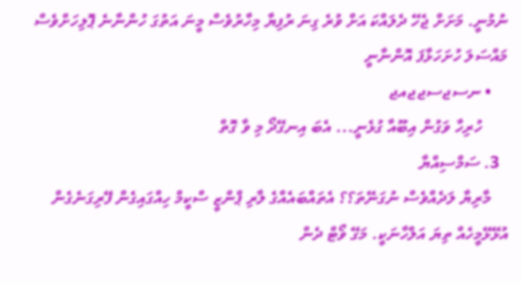ނުމުނީ. މަށަށް ޖެހޭ ދެލައްކަ އަށް ވުރެ ގިނަ ރުފިޔާ މިހާރުވެސް މީނަ އަތުގަ ހުންނާނެ ޕޮލިހަށްވެސް މައްސަލަ ހުށަހަޅާފަ އޮންނާނީ
    • ނސޖސޖޖއޖ
      ހުރިހާ ވަގުން އިބޫއާ ގުޅެނީ... އެބަ އިނގޭދޯ މި ވާ ގޮތް
  3. ސަމްސިއްޔާ
    މާރިޔާ ލަދެއްވެސް ނުގަނޭތަ؟؟ އެތައްބައެއްގެ ލާރި ޕްންޒީ ސްކީމް ހިއްގައިގެން ފޭރިގަނެގެން އުޅޭޅޭމީހެއް ތިޔަ އަލްހާނަކީ. މަގޭ ވޯޓް ދެން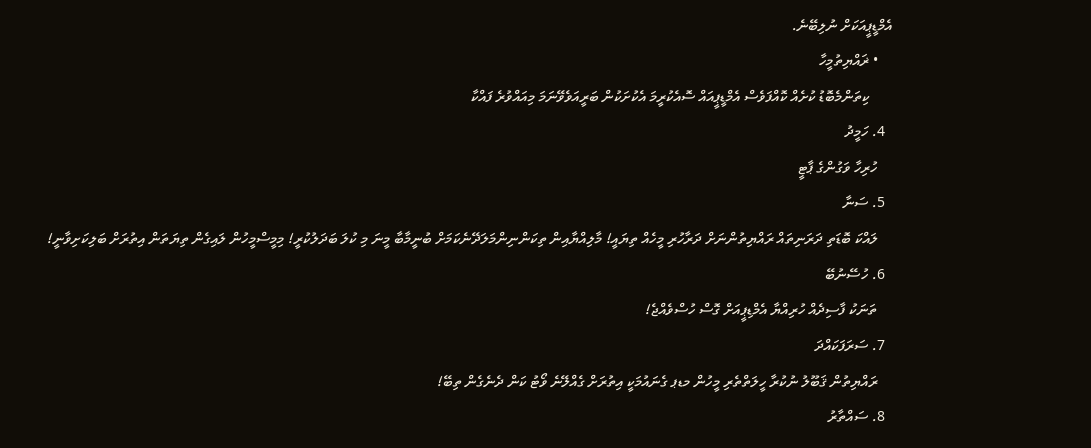އެމްޑީޕީއަކަށް ނުލިބޭނެ.
    • ޜައްޔިތުމީހާ
      ކިތަންމެބޮޑު ކުށެއް ކޮއްފަވެސް އެމްޑީޕީއައް ސޮއެކުރީމަ އެކުށަކުން ބަރީއަވެވޭނަމަ މިއައްވުރެ ފައްކާ
  4. ހަމީދު
    ހުރިހާ ވަގުންގެ ޕާޓީ
  5. ސަނާ
    ލައްކަ ބޮޑަތި ދަރަނިތައް ރައްޔިތުންނަށް ދަރާހުރި މީހެއް ތިޔައީ! މާލިއްޔާއިން ތިކަންނިންމަލަދޭނެކަމަށް ބުނީމާބާ މީނަ މި ކުލަ ބަދަލުކުރީ! މިމީސްމީހުން ލައިގެން ތިޔަތަން އިތުރަށް ބަލިކަށިވާނީ!
  6. ހުސޭނުބޭ
    ތަނަކު ފާސިދެއް ހުރިއްޔާ އެމްޑިޕީއަށް ގޮސް ހުސްވެއްޖެ!
  7. ސަރަފަކައްދަ
    ރައްޔިތުން ޤަބޫލު ނުކުރާ ހީލަތްތެރި މީހުން މޑޕ ގެނައުމަކީ އިތުރަށް ގެއްލޭނެ ވޯޓު ކަން ދެނެގެން ތިބޭ!
  8. ސައްތާރު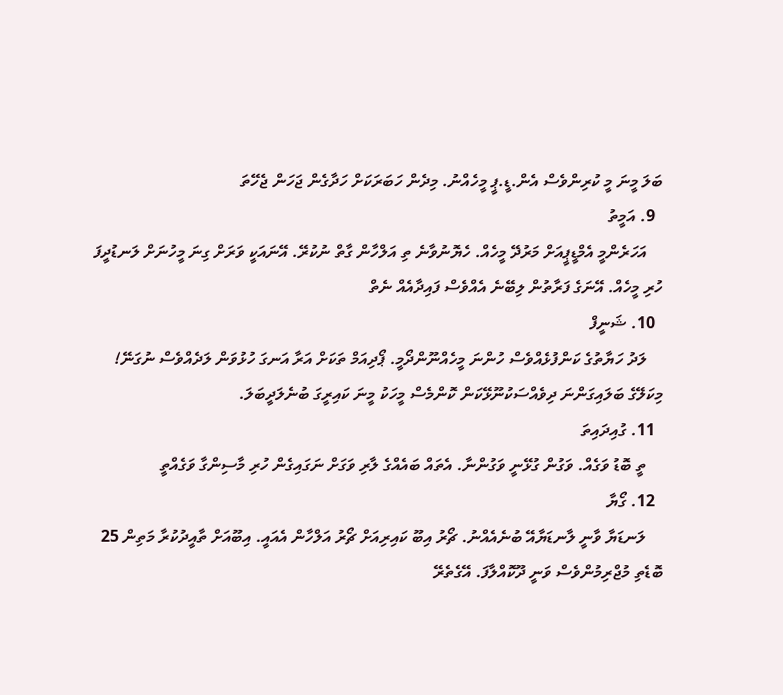ބަލަ މީނަ މީ ކުރިންވެސް އެން.ޑީ.ޕީ މީހެއްނު. މިދެން ހަބަރަކަށް ހަދާގެން ޖަހަން ޖެހޭތަ
  9. އަމީތު
    އަހަރެންމީ އެމްޑީޕީއަށް މަރުދޭ މީހެއް. ހެޔޮނުވާނެ ތި އަލްހާން ގާތް ނުކުރޭ. އޭނައަކީ ވަރަށް ގިނަ މީހުނަށް ލަނޑުދީފަ ހުރި މީހެއް. އޭނަގެ ފަރާތުން ލިބޭނެ އެއްވެސް ފައިދާއެއް ނެތް
  10. ޝަނީފް
    ލަދު ހަޔާތުގެ ކަންފުޅެއްވެސް ހުންނަ މީހެއްނޫންދޯމީ. ޕޯދިއަމް ތަކަށް އަރާ އަނގަ ހުޅުވަން ލަދެއްވެސް ނުގަނޭ! މިކަލޭގެ ބަލައިގަންނަ ދިވެއްސަކުނޫޅޭކަން ކޮންމެސް މީހަކު މީނަ ކައިރީގަ ބުނެލަދީބަލަ.
  11. ގުއިދައިތަ
    ތީ ބޮޑު ވަގެއް. ވަގުން ގުޅޭނީ ވަގުންނާ. އެތައް ބައެއްގެ ލާރި ވަގަށް ނަގައިގެން ހުރި މާސިންގާ ވަގެއްތީ
  12. ގޯޔާ
    ލަނޑަޔާ ވާނީ ލާނޑަޔާއޭ ބުނެއެއްނު. ޗޯރު އިބޫ ކައިރިއަށް ޗޯރު އަލްހާން އެއައީ. އިބޫއަށް ތާއީދުކުރާ މަތިން 25 ބޮޑެތި މުޖްރިމުންވެސް ވަނީ ދޫކޮއްލާފަ. އޭގެތެރޭ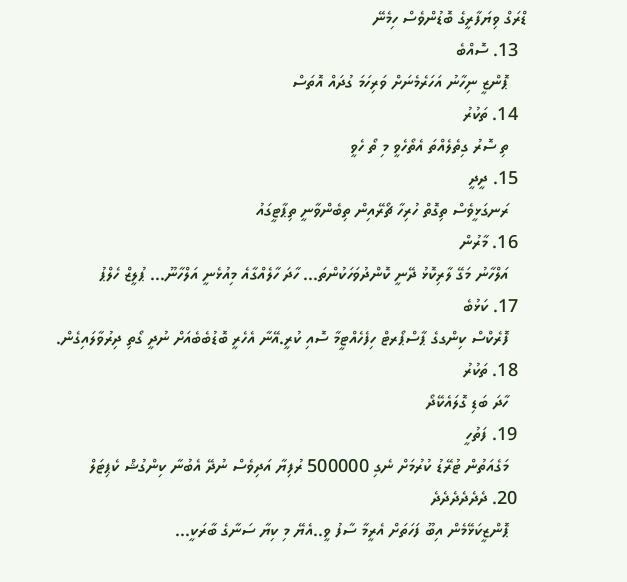ޑްރަގް ވިޔަފާރީގެ ބޮޑުންވެސް ހިމެނޭ
  13. ސޮއްބެ
    ޕޮންޒީ ނިހާނު އަހަރެމެނަށް ވަރިހަމަ ގުދައް އޮތަސް
  14. ތަކުރު
    ތި ސޮރު ގިތެލެއްތަ އެތޯހެވީ މި ތޯ ހެވީ
  15. ދީދީ
    ރަނގަޅީވެސް ތިގޮތް ހުރިހާ ޗޯރޭއިން ތިބެންވާނީ ތިޕާޓީގައު
  16. މާރުން
    އަލްހާނު މަގޭ ލާރިކޮޅު ދޭނީ ކޮންދުވަހަކުންތަ... ހާދަ ހާލެއްގާއެ މިއުޅެނީ އަލްހާނޫ... ޕުލީޒް ހެލްޕު
  17. ކަޅުބެ
    ފޮރެކްސް ކިންގގެ ޕާސްޕޯރޓް ހިފެހެއްޓީމާ ސޮއި ކުރީ.އޭނާ އެހެރީ ބޮޑުބެބެއަށް ނުދީ ގޯތި ދިރުވާލައިގެން.
  18. ތަކުރު
    ހާދަ ބަޑި ގޮލައެކޭދޯ
  19. ފަތުހީ
    މަގެއަތުން ޓުރޭޑު ކުރުމަށް ނެގި 500000 ރުފިޔާ އަދިވެސް ނުދޭ އެބުނާ ކިންގުޝް ކެޕިޓަލް
  20. ދެދެދެދެދެދެ
    ޕޮންޒީކަޅޭމެން އިބޫ ފަހަތަށް އެރީމާ ސާފު ވީ..އެޔޭ މި ކިޔާ ސަނާގެ ބާރަކީ...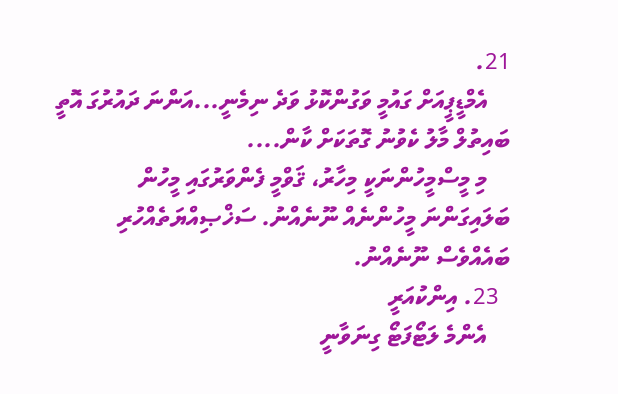21.
    އެމްޑީޕީއަށް ގައުމީ ވަގުންކޮޅު ވަދެ ނިމެނީ...އަންނަ ދައުރުގަ އޮތީ ބައިތުލް މާލު ކެވުނު ގޮތަކަށް ކާން....
    މި މީސްމީހުންނަކީ މިހާރު، ޤަވްމީ ފެންވަރުގައި މީހުން ބަލައިގަންނަ މީހުންނެއް ނޫނެއްނު. ސަޚްޞިއްޔަތެއްހުރި ބައެއްވެސް ނޫނެއްނު.
  23. އިންކުއަރީ
    އެންމެ ލަޓޯފަޓޯ ގިނަވާނީ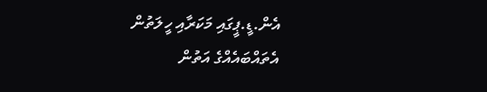އެން.ޑީ.ޕީގައި މަކަރާއި ހީލަތުން އެތައްބައެއްގެ އަތުން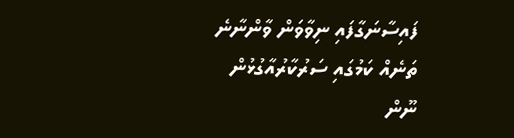ފައިސާނަގާފައި ނިވާވަން ވާންނާނެ ތަނެއް ކަމުގައި ސަރުކާރުއާގުޅުން ނޫން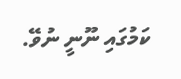ކަމުގައި ނޫނީ ނުވޭ.